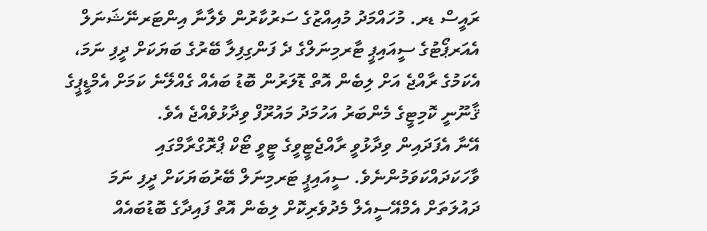ރައީސް ޑރ. މުހައްމަދު މުއިއްޒުގެ ސަރުކާރުން ވެލާނާ އިންޓަރނޭޝަނަލް އެއަރޕޯޓުގެ ސީއައިޕީ ޓާރމިނަލްގެ ދެ ފަންގިފިލާ ބޭރުގެ ބަޔަކަށް ދީފި ނަމަ، އެކަމުގެ ރާއްޖެ އަށް ލިބެން އޮތް ޑޮލަރުން ބޮޑު ބައެއް ގެއްލޭނެ ކަމަށް އެމްޑީޕީގެ ޤާނޫނީ ކޮމިޓީގެ މެންބަރު އަހުމަދު މައުރޫފް ވިދާޅުވެއްޖެ އެވެ.
އޭނާ އެފަދައިން ވިދާޅުވީ ރާއްޖެޓީވީގެ ޓީވީ ޓޯކް ޕްރޮގްރާމްގައި ވާހަކަދައްކަވަމުންނެވެ. ސީއައިޕީ ޓަރމިނަލް ބޭރުބަޔަކަށް ދީފި ނަމަ ދައުލަތަށް އެމްއޭސީއެލް މެދުވެރިކޮށް ލިބެން އޮތް ފައިދާގެ ބޮޑުބައެއް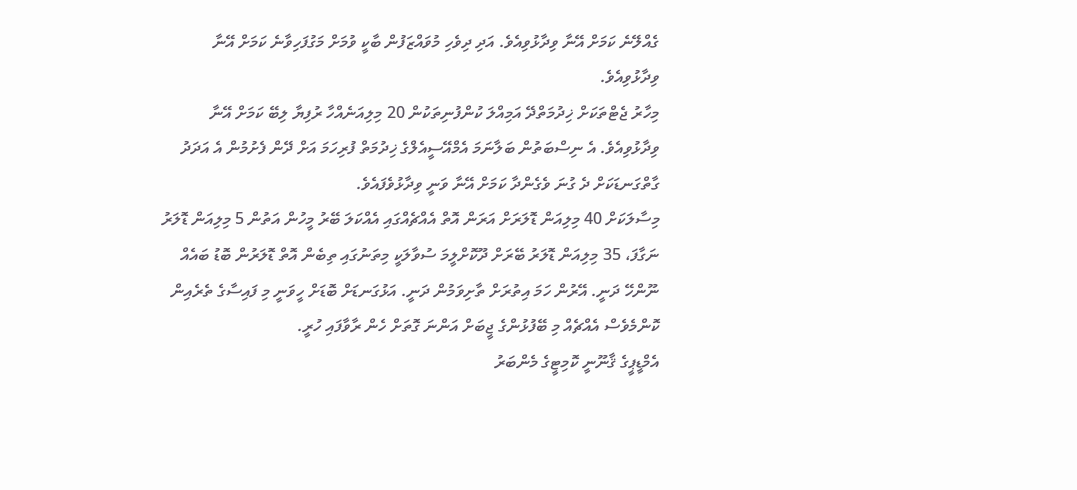ގެއްލޭނެ ކަމަށް އޭނާ ވިދާޅުވިއެވެ. އަދި ދިވެހި މުވައްޒަފުން ބާކީ ވުމަށް މަގުފަހިވާނެ ކަމަށް އޭނާ ވިދާޅުވިއެވެ.
މިހާރު ޖެޓްތަކަށް ޚިދުމަތްދޭ އަމިއްލަ ކުންފުނިތަކުން 20 މިލިއަނެއްހާ ރުފިޔާ ލިބޭ ކަމަށް އޭނާ ވިދާޅުވިއެވެ. އެ ނިސްބަތުން ބަލާނަމަ އެމްއޭސީއެލްގެ ޚިދުމަތް ފުރިހަމަ އަށް ދޭން ފެށުމުން އެ އަދަދު ގާތްގަނޑަކަށް ދެ ގުނަ ވެގެންދާ ކަމަށް އޭނާ ވަނީ ވިދާޅުވެފައެވެ.
މިސާލަކަށް 40 މިލިއަން ޑޮލަރަށް އަރަން އޮތް އެއްޗެއްގައި އެއްކަލަ ބޭރު މީހުން އަތުން 5 މިލިއަން ޑޮލަރު ނަގާފަ، 35 މިލިއަން ޑޮލަރު ބޭރަށް ދޫކޮށްލީމަ ސުވާލަކީ މިތަނުގައި ތިބެން އޮތް ޑޮލަރުން ބޮޑު ބައެއް ނޫންހޭ ދަނީ. އޭރުން ހަމަ އިތުރަށް ތާށިވަމުން ދަނީ. އަޅުގަނޑަށް ބޮޑަށް ހީވަނީ މި ފައިސާގެ ތެރެއިން ކޮންމެވެސް އެއްޗެއް މި ބޭފުޅުންގެ ޖީބަށް އަންނަ ގޮތަށް ހެން ރާވާފައި ހުރީ.
އެމްޑީޕީގެ ޤާނޫނީ ކޮމިޓީގެ މެންބަރު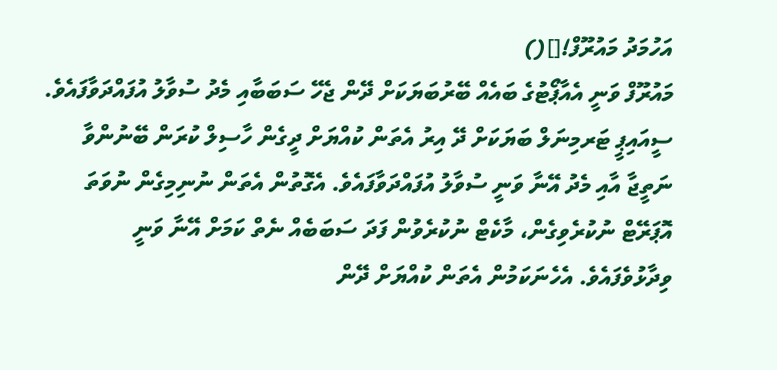އަހުމަދު މައުރޫފް![]()
މައުރޫފް ވަނީ އެއާޕޯޓުގެ ބައެއް ބޭރުބަޔަކަށް ދޭން ޖެހޭ ސަބަބާއި މެދު ސުވާލު އުފައްދަވާފައެވެ. ސީއައިޕީ ޓަރމިނަލް ބަޔަކަށް ދޭ އިރު އެތަން ކުއްޔަށް ދީގެން ހާސިލް ކުރަން ބޭނުންވާ ނަތީޖާ އާއި މެދު އޭނާ ވަނީ ސުވާލު އުފައްދަވާފައެވެ. އެގޮތުން އެތަން ނުނިމިގެން ނުވަތަ އޮޕަރޭޓް ނުކުރެވިގެން، މާކެޓް ނުކުރެވުން ފަދަ ސަބަބެއް ނެތް ކަމަށް އޭނާ ވަނީ ވިދާޅުވެފައެވެ. އެހެނަކަމުން އެތަން ކުއްޔަށް ދޭން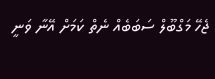ޖެހޭ މަގްބޫލް ސަބަބެއް ނެތް ކަމަށް އޭނާ ވަނީ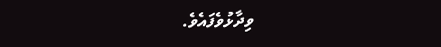ވިދާޅުވެފައެވެ.